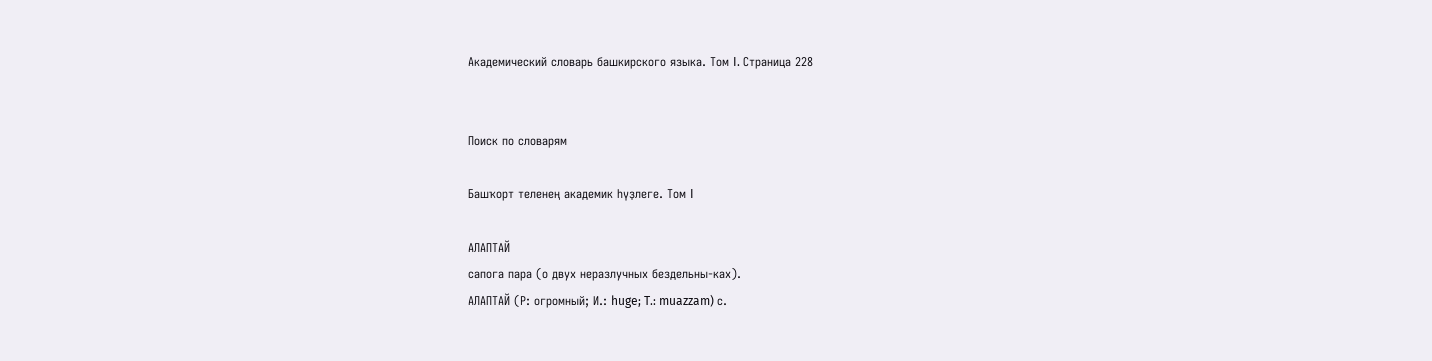Академический словарь башкирского языка. Том I. Страница 228


Поиск по словарям

Башҡорт теленең академик һүҙлеге. Том I

АЛАПТАЙ
сапога пара (о двух неразлучных бездельны-ках).
АЛАПТАЙ (Р: огромный; И.: huge; T.: muazzam) с.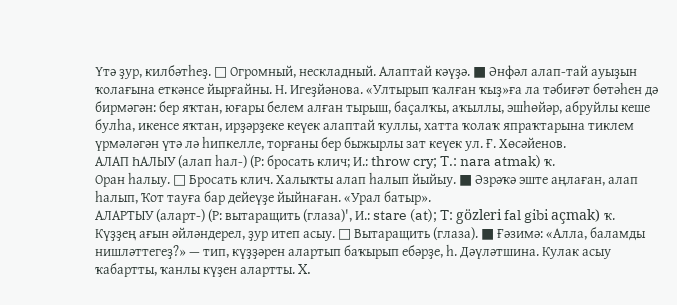Үтә ҙур, килбәтһеҙ. □ Огромный, нескладный. Алаптай кәүҙә. ■ Әнфәл алап-тай ауыҙын ҡолағына еткәнсе йырғайны. Н. Игеҙйәнова. «Ултырып ҡалған ҡыҙ»ға ла тәбиғәт бөтәһен дә бирмәгән: бер яҡтан, юғары белем алған тырыш, баҫалҡы, аҡыллы, эшһөйәр, абруйлы кеше булһа, икенсе яҡтан, ирҙәрҙеке кеүек алаптай ҡуллы, хатта ҡолаҡ япраҡтарына тиклем үрмәләгән үтә лә һипкелле, торғаны бер быжырлы зат кеүек ул. Ғ. Хөсәйенов.
АЛАП ҺАЛЫУ (алап һал-) (Р: бросать клич; И.: throw cry; T.: nara atmak) ҡ.
Оран һалыу. □ Бросать клич. Халыҡты алап һалып йыйыу. ■ Әзрәҡә эште аңлаған, алап һалып, Ҡот тауға бар дейеүҙе йыйнаған. «Урал батыр».
АЛАРТЫУ (аларт-) (Р: вытаращить (глаза)', И.: stare (at); T: gözleri fal gibi açmak) ҡ.
Күҙҙең ағын әйләндерел, ҙур итеп асыу. □ Вытаращить (глаза). ■ Ғәзимә: «Алла, баламды нишләттегеҙ?» — тип, күҙҙәрен алартып баҡырып ебәрҙе, һ. Дәүләтшина. Кулак асыу ҡабартты, ҡанлы күҙен алартты. X.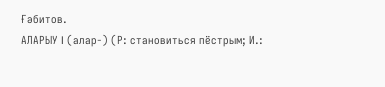Ғәбитов.
АЛАРЫУ I (алар-) (Р: становиться пёстрым; И.: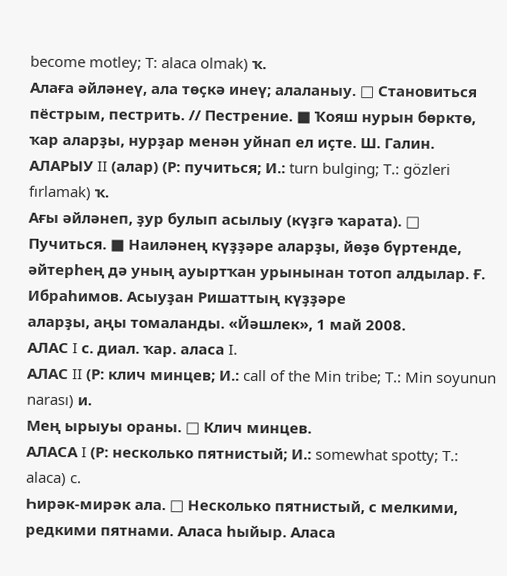become motley; T: alaca olmak) ҡ.
Алаға әйләнеү, ала төҫкә инеү; алаланыу. □ Становиться пёстрым, пестрить. // Пестрение. ■ Ҡояш нурын бөрктө, ҡар аларҙы, нурҙар менән уйнап ел иҫте. Ш. Галин.
АЛАРЫУ II (алар) (Р: пучиться; И.: turn bulging; T.: gözleri fırlamak) ҡ.
Ағы әйләнеп, ҙур булып асылыу (күҙгә ҡарата). □ Пучиться. ■ Наиләнең күҙҙәре аларҙы, йөҙө бүртенде, әйтерһең дә уның ауыртҡан урынынан тотоп алдылар. Ғ. Ибраһимов. Асыуҙан Ришаттың күҙҙәре
аларҙы, аңы томаланды. «Йәшлек», 1 май 2008.
АЛАС I с. диал. ҡар. аласа I.
АЛАС II (Р: клич минцев; И.: call of the Min tribe; T.: Min soyunun narası) и.
Мең ырыуы ораны. □ Клич минцев.
АЛАСА I (Р: несколько пятнистый; И.: somewhat spotty; T.: alaca) c.
Һирәк-мирәк ала. □ Несколько пятнистый, с мелкими, редкими пятнами. Аласа һыйыр. Аласа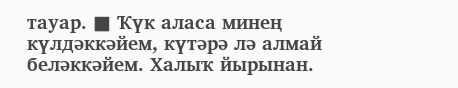тауар. ■ Ҡүк аласа минең күлдәккәйем, күтәрә лә алмай беләккәйем. Халыҡ йырынан.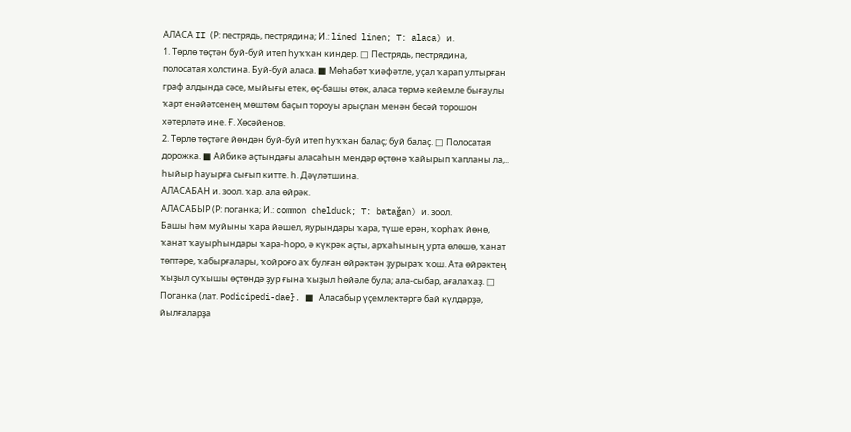АЛАСА II (Р: пестрядь, пестрядина; И.: lined linen; T: alaca) и.
1. Төрлө төҫтән буй-буй итеп һуҡҡан киндер. □ Пестрядь, пестрядина, полосатая холстина. Буй-буй аласа. ■ Мөһабәт ҡиәфәтле, уҫал ҡарап ултырған граф алдында сәсе, мыйығы етек, өҫ-башы өтөк, аласа төрмә кейемле бығаулы ҡарт енәйәтсенең мөштөм баҫып тороуы арыҫлан менән бесәй торошон хәтерләтә ине. Ғ. Хөсәйенов.
2. Төрлө төҫтәге йөндән буй-буй итеп һуҡҡан балаҫ; буй балаҫ. □ Полосатая дорожка. ■ Айбикә аҫтындағы аласаһын мендәр өҫтөнә ҡайырып ҡапланы ла,.. һыйыр һауырға сығып китте. һ. Дәүләтшина.
АЛАСАБАН и. зоол. ҡар. ала өйрәк.
АЛАСАБЫР (Р: поганка; И.: common chelduck; T: batağan) и. зоол.
Башы һәм муйыны ҡара йәшел, яурындары ҡара, түше ерән, ҡорһаҡ йөнө, ҡанат ҡауырһындары ҡара-һоро, ә күкрәк аҫты, арҡаһының урта өлөшө, ҡанат төптәре, ҡабырғалары, ҡойроғо аҡ булған өйрәктән ҙурыраҡ ҡош. Ата өйрәктең ҡыҙыл суҡышы өҫтөндә ҙур ғына ҡыҙыл һөйәле була; ала-сыбар, ағалаҡаҙ. □ Поганка (лат. Podicipedi-dae}. ■ Аласабыр үҫемлектәргә бай күлдәрҙә, йылғаларҙа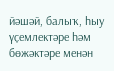йәшәй, балыҡ, һыу үҫемлектәре һәм бөжәктәре менән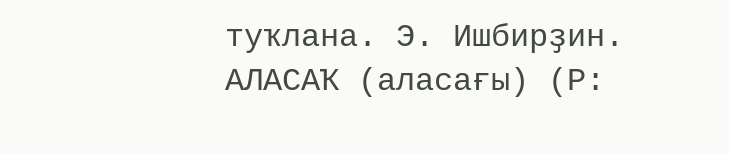туҡлана. Э. Ишбирҙин.
АЛАСАҠ (аласағы) (Р: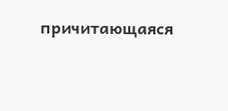причитающаяся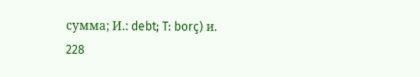сумма; И.: debt; T: borç) и.
228